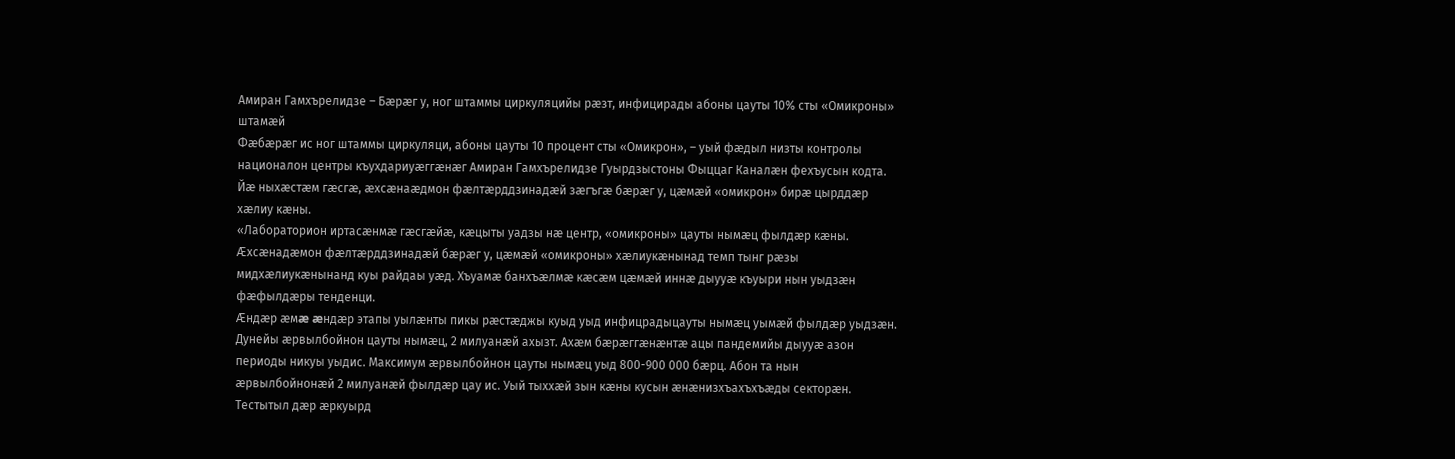Амиран Гамхърелидзе – Бæрæг у, ног штаммы циркуляцийы рæзт, инфицирады абоны цауты 10% сты «Омикроны» штамæй
Фæбæрæг ис ног штаммы циркуляци, абоны цауты 10 процент сты «Омикрон», – уый фæдыл низты контролы националон центры къухдариуæггæнæг Амиран Гамхърелидзе Гуырдзыстоны Фыццаг Каналæн фехъусын кодта.
Йæ ныхæстæм гæсгæ, æхсæнаæдмон фæлтæрддзинадæй зæгъгæ бæрæг у, цæмæй «омикрон» бирæ цырддæр хæлиу кæны.
«Лабораторион иртасæнмæ гæсгæйæ, кæцыты уадзы нæ центр, «омикроны» цауты нымæц фылдæр кæны. Æхсæнадæмон фæлтæрддзинадæй бæрæг у, цæмæй «омикроны» хæлиукæнынад темп тынг рæзы мидхæлиукæнынанд куы райдаы уæд. Хъуамæ банхъæлмæ кæсæм цæмæй иннæ дыууæ къуыри нын уыдзæн фæфылдæры тенденци.
Æндæр æмæ æндæр этапы уылæнты пикы рæстæджы куыд уыд инфицрадыцауты нымæц уымæй фылдæр уыдзæн. Дунейы æрвылбойнон цауты нымæц, 2 милуанæй ахызт. Ахæм бæрæггæнæнтæ ацы пандемийы дыууæ азон периоды никуы уыдис. Максимум æрвылбойнон цауты нымæц уыд 800-900 000 бæрц. Абон та нын æрвылбойнонæй 2 милуанæй фылдæр цау ис. Уый тыххæй зын кæны кусын æнæнизхъахъхъæды секторæн. Тестытыл дæр æркуырд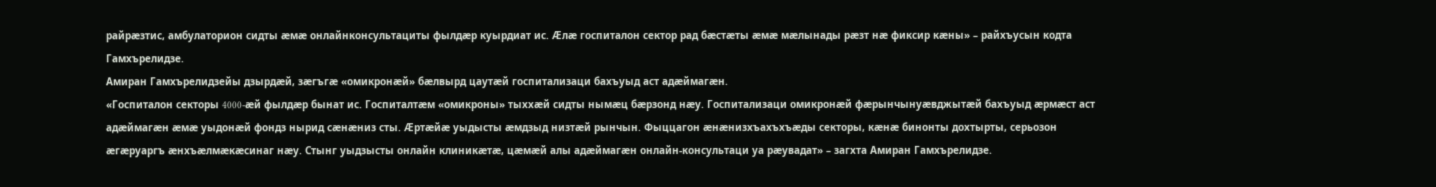райрæзтис, амбулаторион сидты æмæ онлайнконсультациты фылдæр куырдиат ис. Æлæ госпиталон сектор рад бæстæты æмæ мæлынады рæзт нæ фиксир кæны» – райхъусын кодта Гамхърелидзе.
Амиран Гамхърелидзейы дзырдæй, зæгъгæ «омикронæй» бæлвырд цаутæй госпитализаци бахъуыд аст адæймагæн.
«Госпиталон секторы 4000-æй фылдæр бынат ис. Госпиталтæм «омикроны» тыххæй сидты нымæц бæрзонд нæу. Госпитализаци омикронæй фæрынчынуæвджытæй бахъуыд æрмæст аст адæймагæн æмæ уыдонæй фондз нырид сæнæниз сты. Æртæйæ уыдысты æмдзыд низтæй рынчын. Фыццагон æнæнизхъахъхъæды секторы, кæнæ бинонты дохтырты, серьозон æгæруаргъ æнхъæлмæкæсинаг нæу. Стынг уыдзысты онлайн клиникæтæ, цæмæй алы адæймагæн онлайн-консультаци уа рæувадат» – загхта Амиран Гамхърелидзе.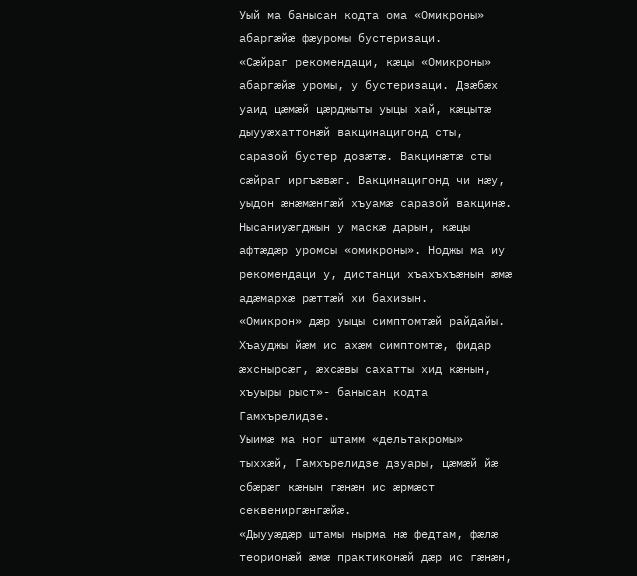Уый ма банысан кодта ома «Омикроны» абаргæйæ фæуромы бустеризаци.
«Сæйраг рекомендаци, кæцы «Омикроны» абаргæйæ уромы, у бустеризаци. Дзæбæх уаид цæмæй цæрджыты уыцы хай, кæцытæ дыууæхаттонæй вакцинацигонд сты, саразой бустер дозæтæ. Вакцинæтæ сты сæйраг иргъæвæг. Вакцинацигонд чи нæу, уыдон æнæмæнгæй хъуамæ саразой вакцинæ. Нысаниуæгджын у маскæ дарын, кæцы афтæдæр уромсы «омикроны». Ноджы ма иу рекомендаци у, дистанци хъахъхъæнын æмæ адæмархæ рæттæй хи бахизын.
«Омикрон» дæр уыцы симптомтæй райдайы. Хъауджы йæм ис ахæм симптомтæ, фидар æхснырсæг, æхсæвы сахатты хид кæнын, хъуыры рыст»- банысан кодта Гамхърелидзе.
Уыимæ ма ног штамм «дельтакромы» тыххæй, Гамхърелидзе дзуары, цæмæй йæ сбæрæг кæнын гæнæн ис æрмæст секвениргæнгæйæ.
«Дыууæдæр штамы нырма нæ федтам, фæлæ теорионæй æмæ практиконæй дæр ис гæнæн,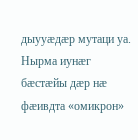дыууæдæр мутаци уа. Нырма иунæг бæстæйы дæр нæ фæивдта «омикрон»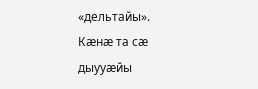«дельтайы». Кæнæ та сæ дыууæйы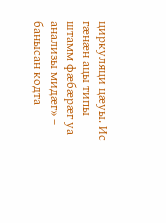циркуляци цæуы. Ис гæнæн ацы типы штамм фæбæрæг уа анализы мидæг» – банысан кодта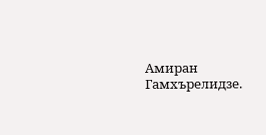Амиран Гамхърелидзе.